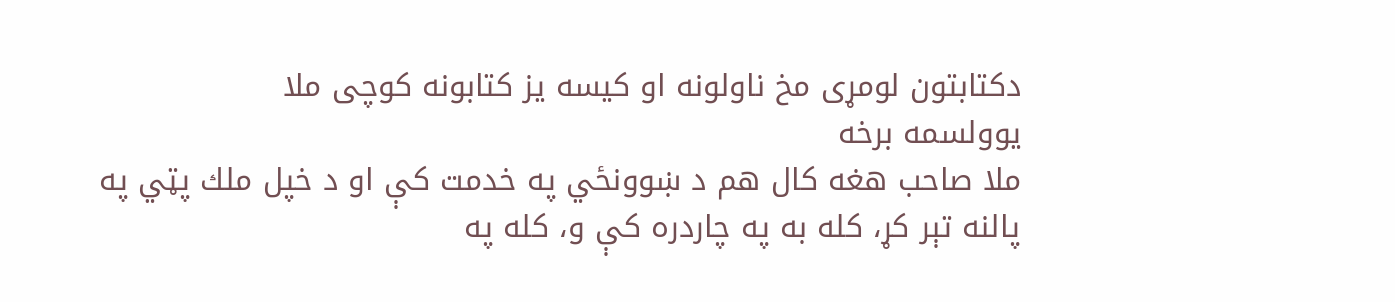دکتابتون لومړی مخ ناولونه او کیسه یز کتابونه كوچى ملا
يوولسمه برخه
ملا صاحب هغه كال هم د ښوونځي په خدمت كې او د خپل ملك پټي په پالنه تېر كړ، كله به په چاردره كې و، كله په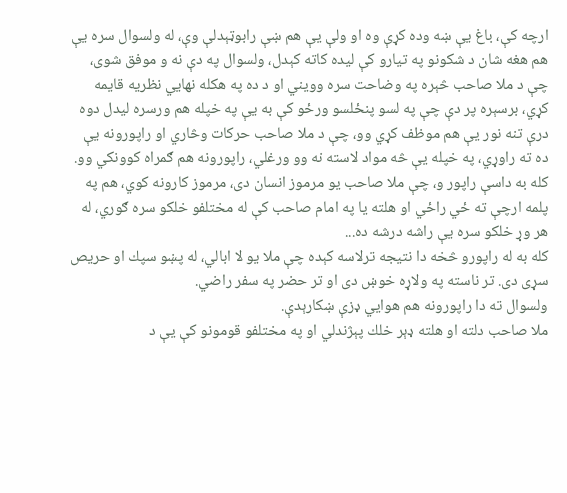ارچه كې، باغ يې ښه وده كړې وه او ولې يې هم ښې رابوټېدلې وې، له ولسوال سره يې هم هغه شان د شكونو په تيارو كې ليده كاته كېدل، ولسوال په دې نه و موفق شوى، چې د ملا صاحب څېره په وضاحت سره وويني او د ده په هكله نهايي نظريه قايمه كړي، برسېره پر دې چې په لسو پنځلسو ورځو كې به يې په خپله هم ورسره ليدل دوه درې تنه نور يې هم موظف كړي وو، چې د ملا صاحب حركات وڅاري او راپورونه يې ده ته راوړي، په خپله يې څه مواد لاسته نه وو ورغلي، راپورونه هم ګمراه كوونكي وو. كله به داسې راپور و، چې ملا صاحب يو مرموز انسان دى، مرموز كارونه كوي، هم په پلمه ارچې ته ځي راځي او هلته يا په امام صاحب كې له مختلفو خلكو سره ګوري، له هر وړ خلكو سره يې راشه درشه ده...
كله به له راپورو څخه دا نتيجه ترلاسه كېده چې ملا يو لا ابالي، له پښو سپك او حريص سړى دى. تر ناسته په ولاړه خوښ دى او تر حضر په سفر راضي.
ولسوال ته دا راپورونه هم هوايي ډزې ښكارېدې.
ملا صاحب دلته او هلته ډېر خلك پېژندلي او په مختلفو قومونو كې يې د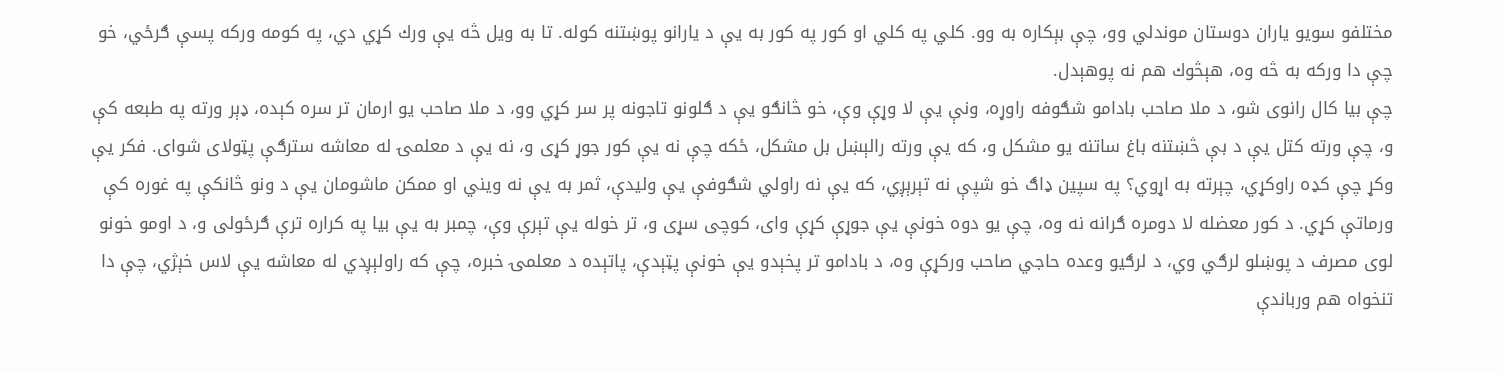مختلفو سويو ياران دوستان موندلي وو، چې بېكاره به وو. كلي په كلي او كور په كور به يې د يارانو پوښتنه كوله. تا به ويل څه يې ورك كړي دي، په كومه وركه پسې ګرځي، خو چې دا وركه به څه وه، هېڅوك هم نه پوهېدل.
چې بيا كال رانوى شو، د ملا صاحب بادامو شګوفه راوړه، ونې يې لا وړې وې، خو څانګو يې د ګلونو تاجونه پر سر كړي وو، د ملا صاحب يو ارمان تر سره كېده، ډېر ورته په طبعه كې و، چې ورته كتل يې د بې څښتنه باغ ساتنه يو مشكل و، كه يې ورته رالېښل بل مشكل، ځكه چې نه يې كور جوړ كړى و، نه يې د معلمۍ له معاشه سترګې پټولاى شواى. فكر يې وكړ چې كډه راوكړي، چېرته به اړوي؟ په سپين ډاګ خو شپې نه تېرېږي، كه يې نه راولي شګوفې يې وليدې، ثمر به يې نه ويني او ممكن ماشومان يې د ونو څانكې په غوره كې ورماتې كړي. د كور معضله لا دومره ګرانه نه وه، چې يو دوه خونې يې جوړې كړې واى، كوچى سړى و، تر خوله يې تېرې وې، چمبر به يې بيا په كراره ترې ګرځولى و، د اومو خونو لوى مصرف د پوښلو لرګي وي، د لرګيو وعده حاجي صاحب وركړې وه، د بادامو تر پخېدو يې خونې پټېدې، پاتېده د معلمۍ خبره، چې كه راولېږدي له معاشه يې لاس خېژي، چې دا تنخواه هم ورباندې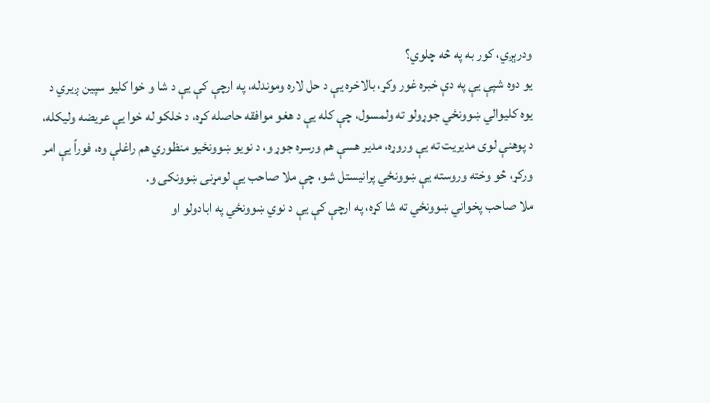ودرېږي، كور به په څه چلوي؟
يو دوه شپې يې په دې خبره غور وكړ، بالاخره يې د حل لاره وموندله، په ارچې كې يې د شا و خوا كليو سپين ږيري د يوه كليوالي ښوونځي جوړولو ته ولمسول، چې كله يې د هغو موافقه حاصله كړه، د خلكو له خوا يې عريضه وليكله، د پوهنې لوى مديريت ته يې وروړه، مدير هسې هم ورسره جوړ و، د نويو ښوونځيو منظوري هم راغلې وه، فوراً يې امر وركړ، څو وخته وروسته يې ښوونځي پرانيستل شو، چې ملا صاحب يې لومړنى ښوونكى و.
ملا صاحب پخواني ښوونځي ته شا كړه، په ارچې كې يې د نوي ښوونځي په ابادولو او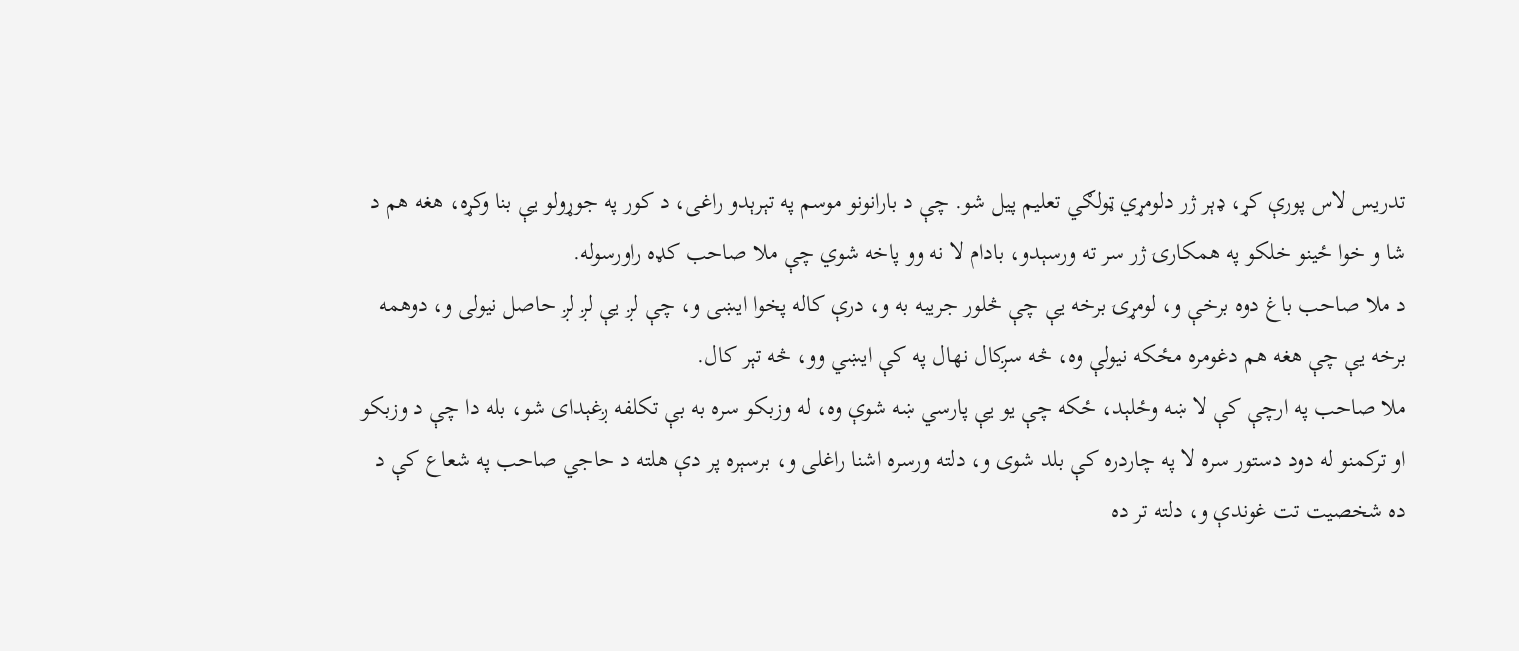تدريس لاس پورې كړ، ډېر ژر دلومړي ټولګي تعليم پيل شو. چې د بارانونو موسم په تېرېدو راغى، د كور په جوړولو يې بنا وكړه، هغه هم د شا و خوا ځينو خلكو په همكارۍ ژر سر ته ورسېدو، بادام لا نه وو پاخه شوي چې ملا صاحب كډه راورسوله.
د ملا صاحب باغ دوه برخې و، لومړۍ برخه يې چې څلور جريبه به و، درې كاله پخوا ايښى و، چې لږ يې لږ لږ حاصل نيولى و، دوهمه برخه يې چې هغه هم دغومره مځكه نيولې وه، څه سږكال نهال په كې ايښي وو، څه تېر كال.
ملا صاحب په ارچې كې لا ښه وځلېد، ځكه چې يو يې پارسي ښه شوې وه، له وزبكو سره به بې تكلفه ږغېداى شو، بله دا چې د وزبكو او تركمنو له دود دستور سره لا په چاردره كې بلد شوى و، دلته ورسره اشنا راغلى و، برسېره پر دې هلته د حاجي صاحب په شعاع كې د ده شخصيت تت غوندې و، دلته تر ده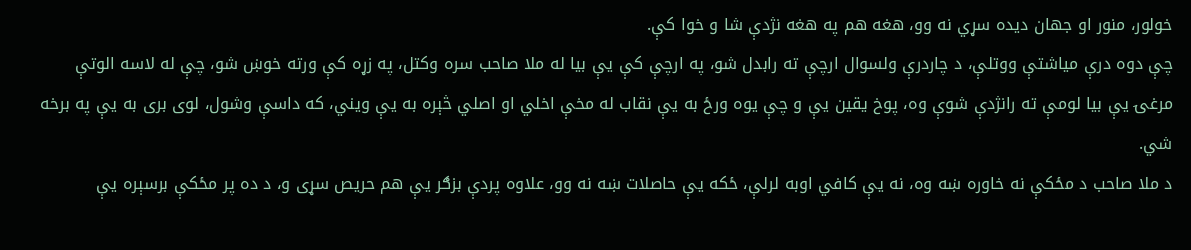خولور، منور او جهان ديده سړي نه وو، هغه هم په هغه نژدې شا و خوا كې.
چې دوه درې مياشتې ووتلې، د چاردرې ولسوال ارچې ته رابدل شو، په ارچې كې يې بيا له ملا صاحب سره وكتل، په زړه كې ورته خوښ شو، چې له لاسه الوتې مرغۍ يې بيا لومې ته رانژدې شوې وه، پوخ يقين يې و چې يوه ورځ به يې نقاب له مخې اخلي او اصلي څېره به يې ويني، كه داسې وشول، لوى برى به يې په برخه شي.
د ملا صاحب د مځكې نه خاوره ښه وه، نه يې كافي اوبه لرلې، ځكه يې حاصلات ښه نه وو، علاوه پردې بزګر يې هم حريص سړى و، د ده پر مځكې برسېره يې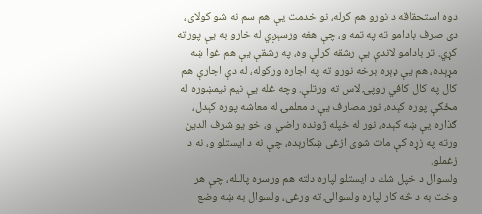دوه استحقاقه د نورو هم كرله، نو خدمت يې هم سم نه شو كولاى، دى صرف بادامو ته په تمه و، چې هغه ورسېږي له خارو به يې پورته كړي. تر بادامو لاندې يې رشقه كرلې وه، په رشقې يې هم غوا ښه مړېده، هم يې ډېره برخه نورو ته په اجاره وركوله، له دې اجارې هم كال په كال كافي روپۍ لاس ته ورتلې. وچه غله يې نيم نيمښوره له مځكې پوره كېده، نور مصارف يې د معلمۍ له معاشه پوره كېدل، ګذاره يې ښه كېده، نور له خپله ژونده راضي و، خو يو شرف الدين ورته په زړه كې مات شوى ازغى ښكارېده، چې نه د ايستلو و، نه د زغملو.
ولسوال د خپل شك د ايستلو لپاره دلته هم ورسره پالـله، چې هر وخت به د څه كار لپاره ولسوالۍ ته ورغى، ولسوال به ښه وضع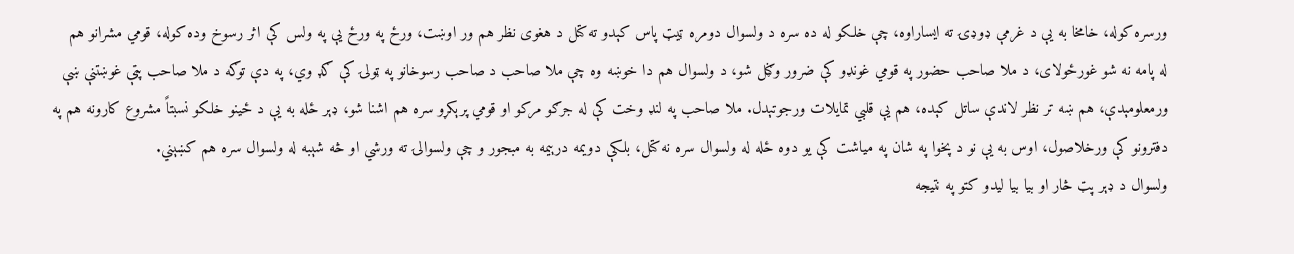ورسره كوله، خامخا به يې د غرمې ډوډۍ ته ايساراوه، چې خلكو له ده سره د ولسوال دومره ټيټ پاس كېدو ته كتل د هغوى نظر هم ور اوښت، ورځ په ورځ يې په ولس كې اثر رسوخ وده كوله، قومي مشرانو هم له پامه نه شو غورځولاى، د ملا صاحب حضور په قومي غونډو كې ضرور وګڼل شو، د ولسوال هم دا خوښه وه چې ملا صاحب د صاحب رسوخانو په ټولۍ كې ګډ وي، په دې توګه د ملا صاحب پټې غوښتنې ښې ورمعلومېدې، هم ښه تر نظر لاندې ساتل كېده، هم يې قلبي تمايلات ورجوتېدل. ملا صاحب په لنډ وخت كې له جرګو مركو او قومي پرېكړو سره هم اشنا شو، ډېر ځله به يې د ځينو خلكو نسبتاً مشروع كارونه هم په دفترونو كې ورخلاصول، اوس به يې نو د پخوا په شان په مياشت كې يو دوه ځله له ولسوال سره نه كتل، بلكې دويمه درېيمه به مبجور و چې ولسوالۍ ته ورشي او څه شېبه له ولسوال سره هم كښېني.
ولسوال د ډېر پټ څار او بيا بيا ليدو كتو په نتيجه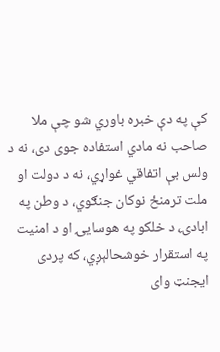كې په دې خبره باوري شو چې ملا صاحب نه مادي استفاده جوى دى، نه د ولس بې اتفاقي غواړي، نه د دولت او ملت ترمنځ نوكان جنګوي، د وطن په ابادۍ، د خلكو په هوسايۍ او د امنيت په استقرار خوشحالېږي، كه پردى ايجنټ واى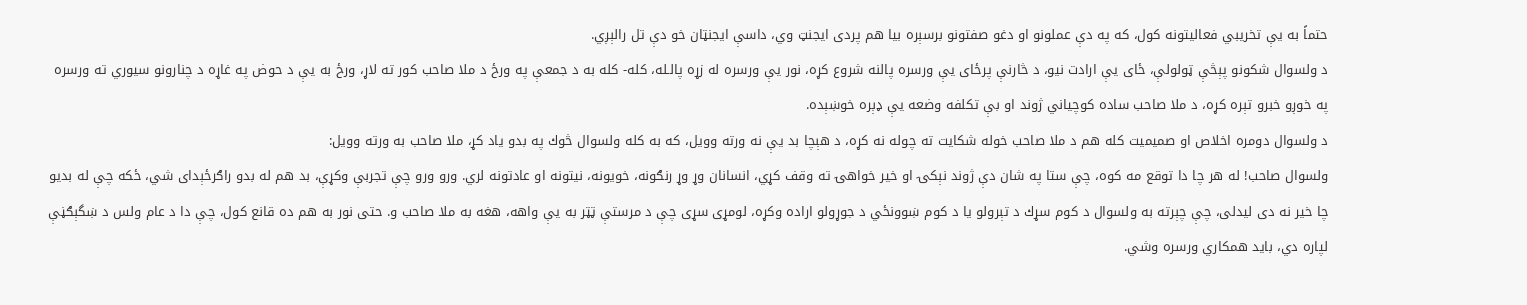حتماً به يې تخريبي فعاليتونه كول، كه په دې عملونو او دغو صفتونو برسېره بيا هم پردى ايجنټ وي، داسې ايجنټان خو دې تل رالېږي.
د ولسوال شكونو پېڅې ټولولې، ځاى يې ارادت نيو، د څارنې پرځاى يې ورسره پالنه شروع كړه، نور يې ورسره له زړه پالـله، كله- كله به د جمعې په ورځ د ملا صاحب كور ته لاړ، ورځ به يې د حوض په غاړه د چنارونو سيوري ته ورسره په خوږو خبرو تېره كړه، د ملا صاحب ساده كوچياني ژوند او بې تكلفه وضعه يې ډېره خوښېده.
د ولسوال دومره اخلاص او صميميت كله هم د ملا صاحب خوله شكايت ته چوله نه كړه، د هېچا بد يې نه ورته وويل، كه به كله ولسوال څوك په بدو ياد كړ، ملا صاحب به ورته وويل:
ولسوال صاحب! له هر چا دا توقع مه كوه، چې ستا په شان دې ژوند نېكۍ او خير خواهۍ ته وقف كړي، انسانان وړ وړ رنګونه، خويونه، نيتونه او عادتونه لري. ورو ورو چې تجربې وكړې، بد هم له بدو راګرځېداى شي، ځكه چې له بديو چا خير نه دى ليدلى، چې چېرته به ولسوال د كوم سړك د تېرولو يا د كوم ښوونځي د جوړولو اراده وكړه، لومړى سړى چې د مرستې ټټر به يې واهه، هغه به ملا صاحب و. حتى نور به هم ده قانع كول، چې دا د عام ولس د ښگېګڼې لپاره دي، بايد همكاري ورسره وشي.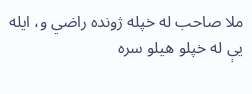ملا صاحب له خپله ژونده راضي و، ايله يې له خپلو هيلو سره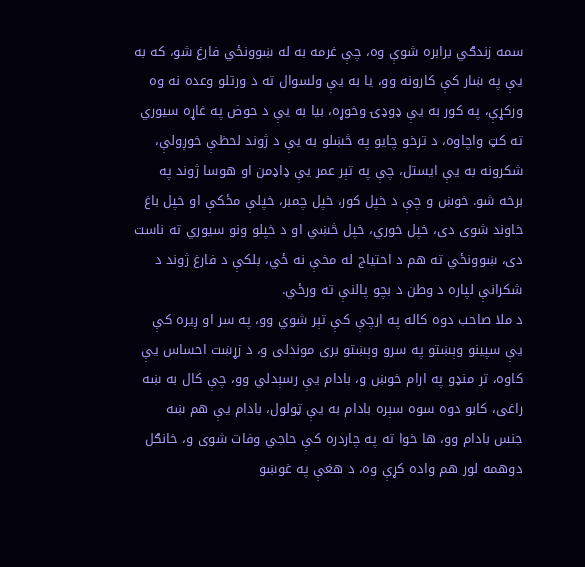سمه زندګي برابره شوې وه، چې غرمه به له ښوونځي فارغ شو، كه به يې په ښار كې كارونه وو، يا به يې ولسوال ته د ورتلو وعده نه وه وركړې، په كور به يې ډوډۍ وخوړه، بيا به يې د حوض په غاړه سيوري ته كټ واچاوه، د ترخو چايو په څښلو به يې د ژوند لحظې خوږولې، شكرونه به يې ايستل، چې په تېر عمر يې ډاډمن او هوسا ژوند په برخه شو. خوښ و چې د خپل كور، خپل چمبر، خپلې مځكې او خپل باغ خاوند شوى دى، خپل خوري، خپل څښي او د خپلو ونو سيوري ته ناست دى، ښوونځي ته هم د احتياج له مخې نه ځي، بلكې د فارغ ژوند د شكرانې لپاره د وطن د بچو پالنې ته ورځي.
د ملا صاحب دوه كاله په ارچې كې تېر شوي وو، په سر او ږيره كې يې سپينو وېښتو په سرو وېښتو برى موندلى و، د زړښت احساس يې كاوه، تر منډو په ارام خوښ و، بادام يې رسېدلي وو، چې كال به ښه راغى، كابو دوه سوه سېره بادام به يې ټولول، بادام يې هم ښه جنس بادام وو، ها خوا ته په چاردره كې حاجي وفات شوى و، خانګل دوهمه لور هم واده كړې وه، د هغې په غوښو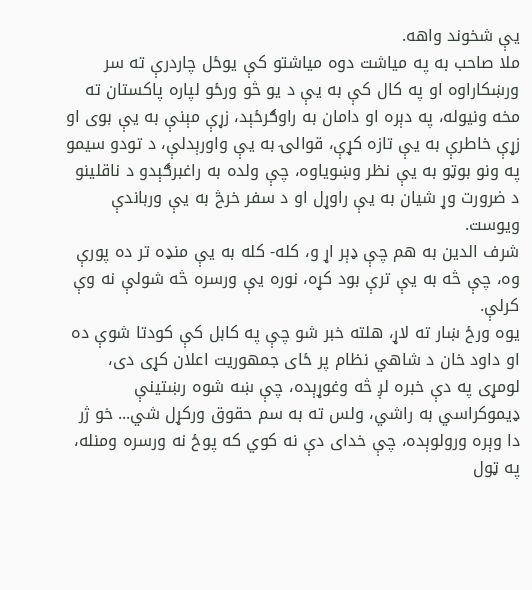يې شخوند واهه.
ملا صاحب به په مياشت دوه مياشتو كې يوځل چاردرې ته سر ورښكاراوه او په كال كې به يې د يو څو ورځو لپاره پاكستان ته مخه ونيوله، په دېره او دامان به راوګرځېد، زړې مېنې به يې بوى او زړې خاطرې به يې تازه كړې، قوالۍ به يې واورېدلې، د تودو سيمو په ونو بوټو به يې نظر وښوياوه، چې ولده به راغبرګېدو د ناقلينو د ضرورت وړ شيان به يې راوړل او د سفر خرڅ به يې ورباندې ويوست.
شرف الدين به هم چې ډېر اړ و، كله- كله به يې منډه تر ده پورې وه، چې څه به يې ترې بود كړه، نوره يې ورسره څه شولې نه وې كرلې.
يوه ورځ ښار ته لاړ، هلته خبر شو چې په كابل كې كودتا شوې ده او داود خان د شاهي نظام پر ځاى جمهوريت اعلان كړى دى، لومړى په دې خبره لږ څه وغوړېده، چې ښه شوه رښتينې ډيموكراسي به راشي، ولس ته به سم حقوق وركړل شي... خو ژر دا وېره ورولوېده، چې خداى دې نه كوي كه پوځ نه ورسره ومنله، په ټول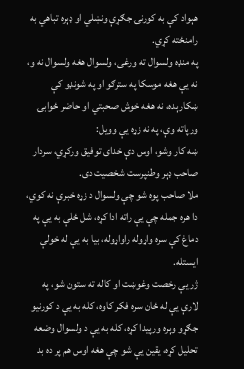هېواد كې به كورنۍ جګړې ونښلي او ډېره تباهي به رامنځته كړي.
په منډه ولسوال ته ورغى، ولسوال هغه ولسوال نه و، نه يې هغه موسكا په سترګو او په شونډو كې ښكارېده، نه هغه خوش صحبتي او حاضر ځوابۍ ورپاته وې، په نه زړه يې وويل:
ښه كار وشو، اوس دې خداى توفيق وركړي، سردار صاحب ډېر وطنپرست شخصيت دى.
ملا صاحب پوه شو چې ولسوال د زړه خبرې نه كوي، دا هره جمله چې يې راته ادا كړه، شل ځلې به يې په دماغ كې سره واړوله راواړوله، بيا به يې له خولې ايستله.
ژر يې رخصت وغوښت او كاله ته ستون شو، په لارې يې له ځان سره فكر كاوه، كله به يې د كورنيو جګړو وېره ورپيدا كړه، كله به يې د ولسوال وضعه تحليل كړه، يقين يې شو چې هغه اوس هم پر ده بد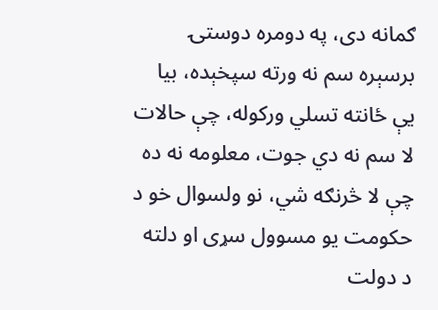ګمانه دى، په دومره دوستۍ برسېره سم نه ورته سپخېده، بيا يې ځانته تسلي وركوله، چې حالات لا سم نه دي جوت، معلومه نه ده چې لا څرنګه شي، نو ولسوال خو د حكومت يو مسوول سړى او دلته د دولت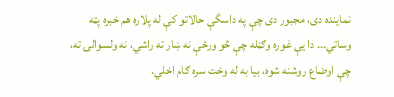نماينده دى، مجبور دى چې په داسگې حالاتو كې له پلاره هم خبره پټه وساتي... دا يې غوره وګڼله چې څو ورځې نه ښار ته راشي، نه ولسوالۍ ته، چې اوضاع روشنه شوه، بيا به له وخت سره ګام اخلي.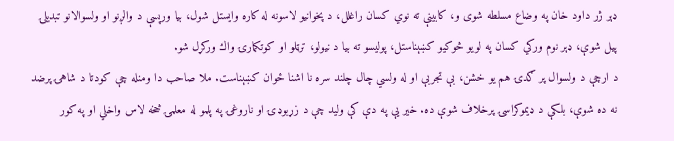ډېر ژر داود خان په وضاع مسلطه شوى و، كابينې ته نوي كسان راغلل، د پخوانيو لاسونه له كاره وايستل شول، بيا ورپسې د والږنو او ولسوالانو تبديلۍ پيل شوې، ډېر نوم وركي كسان په لويو څوكيو كښېناستل، پوليسو ته بيا د نيولو، ترټلو او كوتكمارۍ واك وركړل شو.
د ارچې د ولسوال پر ګدۍ هم يو خشن، بې تجربې او له ولسي چال چلند سره نا اشنا ځوان كښېناست. ملا صاحب دا ومنله چې كودتا د شاهۍ پرضد نه ده شوې، بلكې د ډيموكراسۍ پرخلاف شوې ده. خير يې په دې كې وليد چې د زړبوډۍ او ناروغۍ په پلمو له معلمۍ څخه لاس واخلي او په كور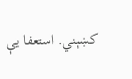كښېني. استعفا يې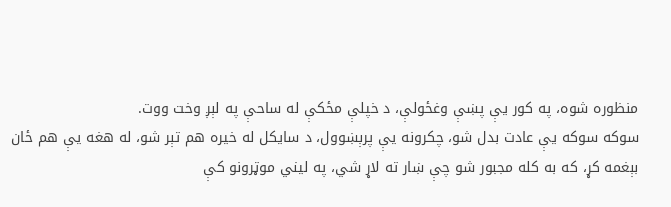منظوره شوه، په كور يې پښې وغځولې، د خپلې مځكې له ساحې په لېږ وخت ووت.
سوكه سوكه يې عادت بدل شو، چكرونه يې پرېښوول، د سايكل له خيره هم تېر شو، له هغه يې هم ځان بېغمه كړ، كه به كله مجبور شو چې ښار ته لاړ شي، په ليني موټرونو كې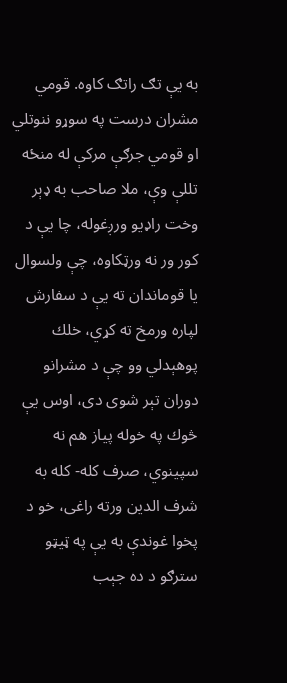به يې تګ راتګ كاوه. قومي مشران درست په سوړو ننوتلي او قومي جرګې مركې له منځه تللې وې، ملا صاحب به ډېر وخت راډيو ورږغوله، چا يې د كور ور نه ورټكاوه، چې ولسوال يا قوماندان ته يې د سفارش لپاره ورمخ ته كړي، خلك پوهېدلي وو چې د مشرانو دوران تېر شوى دى، اوس يې څوك په خوله پياز هم نه سپينوي، صرف كله- كله به شرف الدين ورته راغى، خو د پخوا غوندې به يې په ټيټو سترګو د ده جېب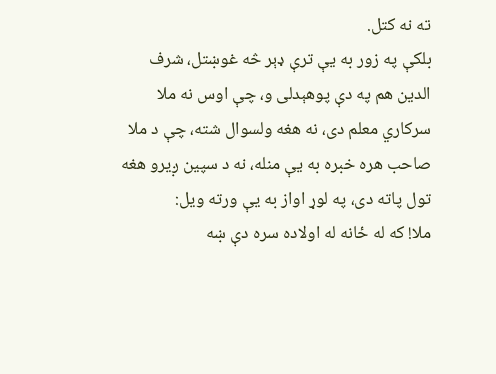ته نه كتل.
بلكې په زور به يې ترې ډېر څه غوښتل، شرف الدين هم په دې پوهېدلى و، چې اوس نه ملا سركاري معلم دى، نه هغه ولسوال شته، چې د ملا صاحب هره خبره به يې منله، نه د سپين ږيرو هغه تول پاته دى، په لوړ اواز به يې ورته ويل:
ملا! كه له ځانه له اولاده سره دې ښه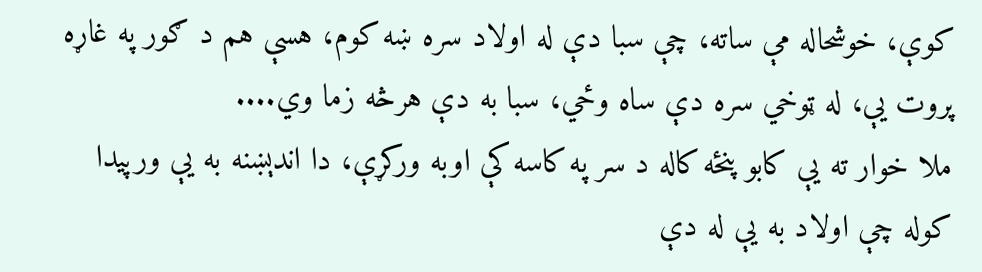كوې، خوشحاله مې ساته، چې سبا دې له اولاد سره ښه كوم، هسې هم د ګور په غاړه پروت يې، له ټوخي سره دې ساه وځي، سبا به دې هرڅه زما وي....
ملا خوار ته يې كابو پنځه كاله د سر په كاسه كې اوبه وركړې، دا اندېښنه به يې ورپيدا كوله چې اولاد به يې له دې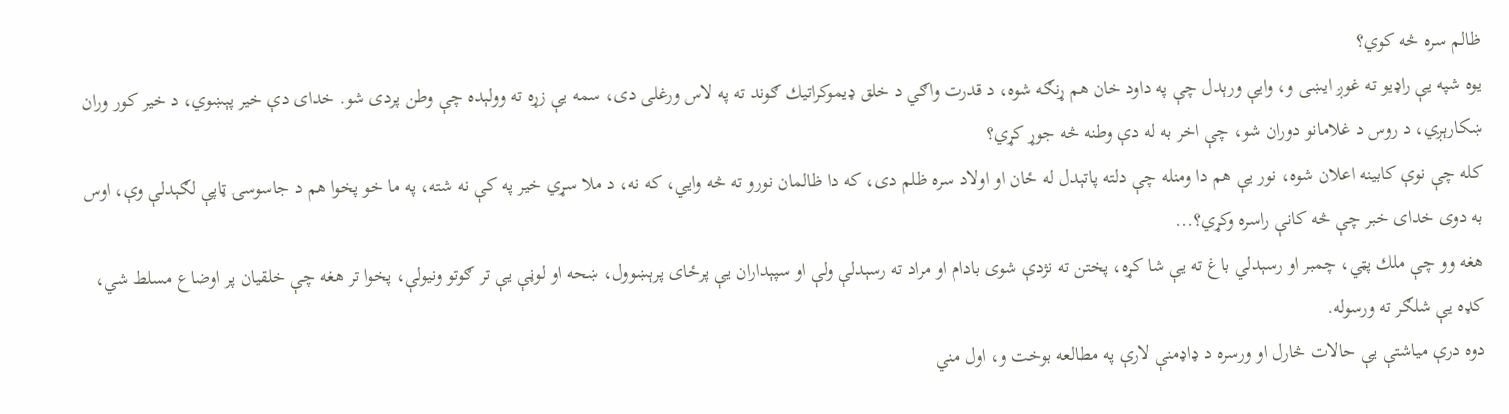ظالم سره څه كوي؟
يوه شپه يې راډيو ته غوږ ايښى و، وايې ورېدل چې په داود خان هم ړنګه شوه، د قدرت واګي د خلق ډيموكراتيك ګوند ته په لاس ورغلى دى، سمه يې زړه ته وولېده چې وطن پردى شو. خداى دې خير پېښوي، د خير كور وران ښكارېږي، د روس د غلامانو دوران شو، چې اخر به له دې وطنه څه جوړ كړي؟
كله چې نوې كابينه اعلان شوه، نور يې هم دا ومنله چې دلته پاتېدل له ځان او اولاد سره ظلم دى، كه دا ظالمان نورو ته څه وايي، كه نه، د ملا سړي خير په كې نه شته، په ما خو پخوا هم د جاسوسۍ ټاپې لګېدلې وې، اوس به دوى خداى خبر چې څه كانې راسره وكړي؟...
هغه وو چې ملك پټي، چمبر او رسېدلي باغ ته يې شا كړه، پختن ته نژدې شوى بادام او مراد ته رسېدلې ولې او سپېداران يې پرځاى پرېښوول، ښحه او لوڼې يې تر ګوتو ونيولې، پخوا تر هغه چې خلقيان پر اوضاع مسلط شي، كډه يې شلګر ته ورسوله.
دوه درې مياشتې يې حالات څارل او ورسره د ډاډمنې لارې په مطالعه بوخت و، اول مني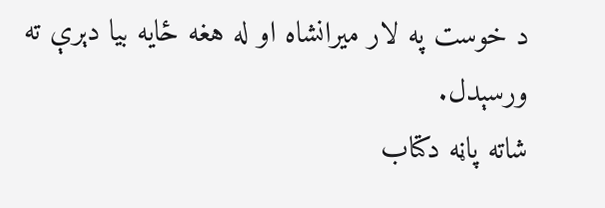د خوست په لار ميرانشاه او له هغه ځايه بيا دېرې ته ورسېدل.
شاته پاڼه دکتاب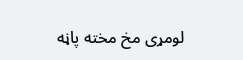لومړی مخ مخته پاڼه